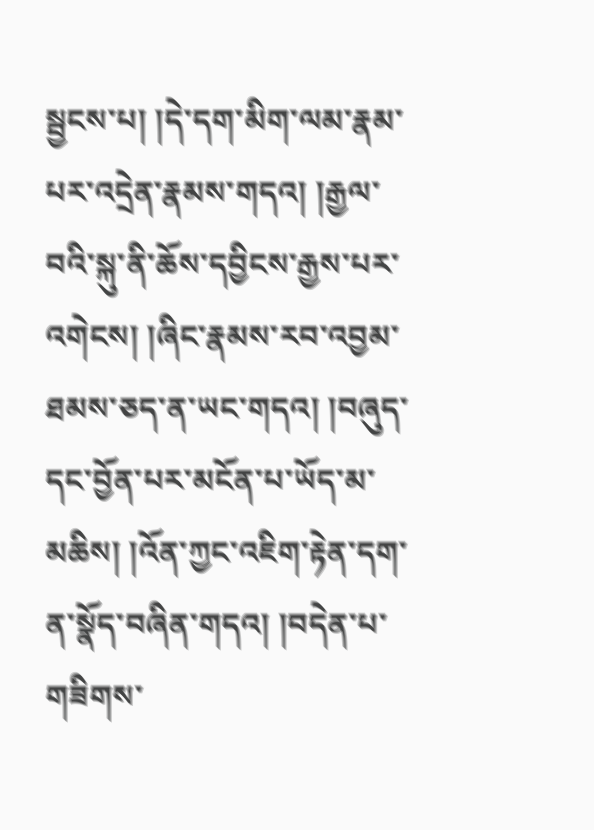སྦྱངས་པ། །དེ་དག་མིག་ལམ་རྣམ་པར་འདྲེན་རྣམས་གདའ། །རྒྱལ་བའི་སྐུ་ནི་ཆོས་དབྱིངས་རྒྱས་པར་འགེངས། །ཞིང་རྣམས་རབ་འབྱམ་ཐམས་ཅད་ན་ཡང་གདའ། །བཞུད་དང་བྱོན་པར་མངོན་པ་ཡོད་མ་མཆིས། །འོན་ཀྱང་འཇིག་རྟེན་དག་ན་སྣོད་བཞིན་གདའ། །བདེན་པ་གཟིགས་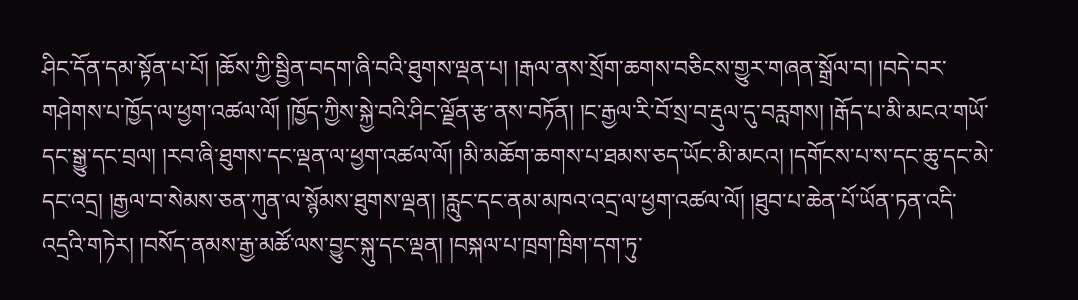ཤིང་དོན་དམ་སྟོན་པ་པོ། །ཆོས་ཀྱི་སྦྱིན་བདག་ཞི་བའི་ཐུགས་ལྡན་པ། །རྒལ་ནས་སྲོག་ཆགས་བཅིངས་གྱུར་གཞན་སྒྲོལ་བ། །བདེ་བར་གཤེགས་པ་ཁྱོད་ལ་ཕྱག་འཚལ་ལོ། །ཁྱོད་ཀྱིས་སྐྱེ་བའི་ཤིང་ལྗོན་རྩ་ནས་བཏོན། །ང་རྒྱལ་རི་བོ་སྲ་བ་རྡུལ་དུ་བརླགས། །རྒོད་པ་མི་མངའ་གཡོ་དང་སྒྱུ་དང་བྲལ། །རབ་ཞི་ཐུགས་དང་ལྡན་ལ་ཕྱག་འཚལ་ལོ། །མི་མཆོག་ཆགས་པ་ཐམས་ཅད་ཡོང་མི་མངའ། །དགོངས་པ་ས་དང་ཆུ་དང་མེ་དང་འདྲ། །རྒྱལ་བ་སེམས་ཅན་ཀུན་ལ་སྙོམས་ཐུགས་ལྡན། །རླུང་དང་ནམ་མཁའ་འདྲ་ལ་ཕྱག་འཚལ་ལོ། །ཐུབ་པ་ཆེན་པོ་ཡོན་ཏན་འདི་འདྲའི་གཏེར། །བསོད་ནམས་རྒྱ་མཚོ་ལས་བྱུང་སྐུ་དང་ལྡན། །བསྐལ་པ་ཁྲག་ཁྲིག་དག་ཏུ་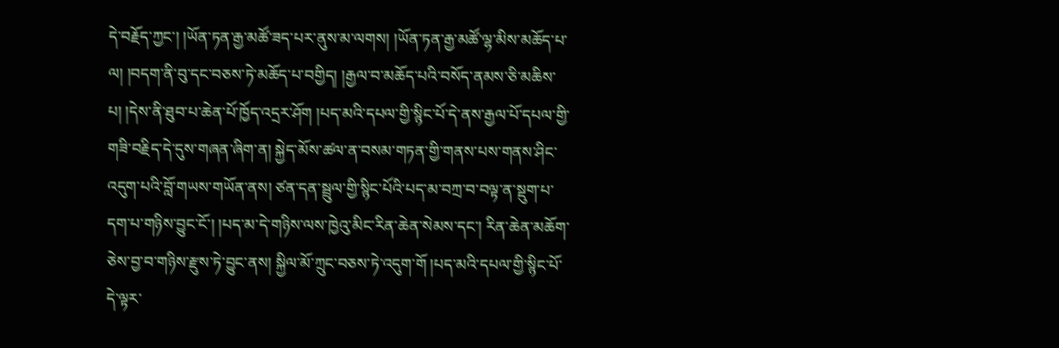དེ་བརྗོད་ཀྱང་། །ཡོན་ཏན་རྒྱ་མཚོ་ཟད་པར་ནུས་མ་ལགས། །ཡོན་ཏན་རྒྱ་མཚོ་ལྷ་མིས་མཆོད་པ་ལ། །བདག་ནི་བུ་དང་བཅས་ཏེ་མཆོད་པ་བགྱིད། །རྒྱལ་བ་མཆོད་པའི་བསོད་ནམས་ཅི་མཆིས་པ། །དེས་ནི་ཐུབ་པ་ཆེན་པོ་ཁྱོད་འདྲར་ཤོག །པད་མའི་དཔལ་གྱི་སྙིང་པོ་དེ་ནས་རྒྱལ་པོ་དཔལ་གྱི་གཟི་བརྗིད་དེ་དུས་གཞན་ཞིག་ན། སྐྱེད་མོས་ཚལ་ན་བསམ་གཏན་གྱི་གནས་པས་གནས་ཤིང་འདུག་པའི་བློ་གཡས་གཡོན་ནས། ཙན་དན་སྦྲུལ་གྱི་སྙིང་པོའི་པད་མ་བཀྲ་བ་བལྟ་ན་སྡུག་པ་དག་པ་གཉིས་བྱུང་ངོ་། །པད་མ་དེ་གཉིས་ལས་ཁྱེའུ་མིང་རིན་ཆེན་སེམས་དང་། རིན་ཆེན་མཆོག་ཅེས་བྱ་བ་གཉིས་རྫུས་ཏེ་བྱུང་ནས། སྐྱིལ་མོ་ཀྲུང་བཅས་ཏེ་འདུག་གོ །པད་མའི་དཔལ་གྱི་སྙིང་པོ་དེ་ལྟར་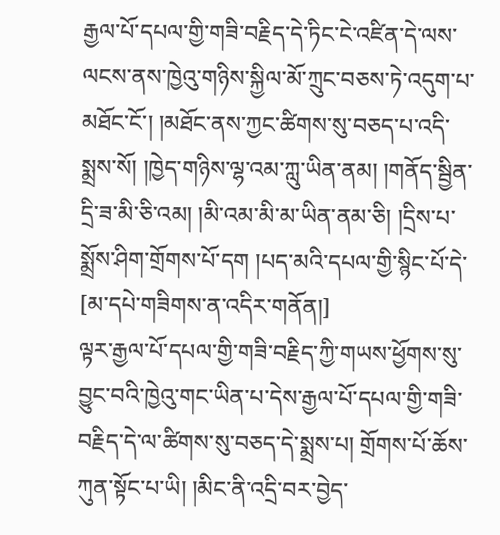རྒྱལ་པོ་དཔལ་གྱི་གཟི་བརྗིད་དེ་ཏིང་ངེ་འཛིན་དེ་ལས་ལངས་ནས་ཁྱེའུ་གཉིས་སྐྱིལ་མོ་ཀྲུང་བཅས་ཏེ་འདུག་པ་མཐོང་ངོ་། །མཐོང་ནས་ཀྱང་ཚིགས་སུ་བཅད་པ་འདི་སྨྲས་སོ། །ཁྱེད་གཉིས་ལྷ་འམ་ཀླུ་ཡིན་ནམ། །གནོད་སྦྱིན་དྲི་ཟ་མི་ཅི་འམ། །མི་འམ་མི་མ་ཡིན་ནམ་ཅི། །དྲིས་པ་སྨྲོས་ཤིག་གྲོགས་པོ་དག །པད་མའི་དཔལ་གྱི་སྙིང་པོ་དེ་
[མ་དཔེ་གཟིགས་ན་འདིར་གནོན།]
ལྟར་རྒྱལ་པོ་དཔལ་གྱི་གཟི་བརྗིད་ཀྱི་གཡས་ཕྱོགས་སུ་བྱུང་བའི་ཁྱེའུ་གང་ཡིན་པ་དེས་རྒྱལ་པོ་དཔལ་གྱི་གཟི་བརྗིད་དེ་ལ་ཚིགས་སུ་བཅད་དེ་སྨྲས་པ། གྲོགས་པོ་ཆོས་ཀུན་སྟོང་པ་ཡི། །མིང་ནི་འདྲི་བར་བྱེད་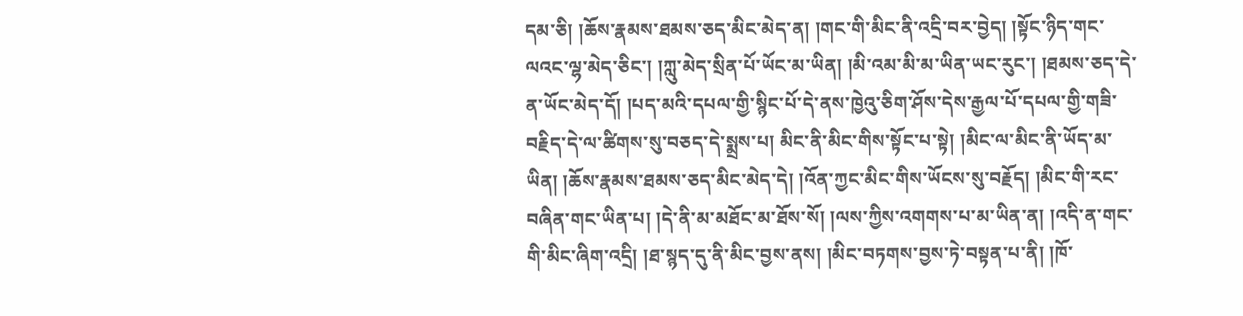དམ་ཅི། །ཆོས་རྣམས་ཐམས་ཅད་མིང་མེད་ན། །གང་གི་མིང་ནི་འདྲི་བར་བྱེད། །སྟོང་ཉིད་གང་ལའང་ལྷ་མེད་ཅིང་། །ཀླུ་མེད་སྲིན་པོ་ཡོང་མ་ཡིན། །མི་འམ་མི་མ་ཡིན་ཡང་རུང་། །ཐམས་ཅད་དེ་ན་ཡོང་མེད་དོ། །པད་མའི་དཔལ་གྱི་སྙིང་པོ་དེ་ནས་ཁྱེའུ་ཅིག་ཤོས་དེས་རྒྱལ་པོ་དཔལ་གྱི་གཟི་བརྗིད་དེ་ལ་ཚིགས་སུ་བཅད་དེ་སྨྲས་པ། མིང་ནི་མིང་གིས་སྟོང་པ་སྟེ། །མིང་ལ་མིང་ནི་ཡོད་མ་ཡིན། །ཆོས་རྣམས་ཐམས་ཅད་མིང་མེད་དེ། །འོན་ཀྱང་མིང་གིས་ཡོངས་སུ་བརྗོད། །མིང་གི་རང་བཞིན་གང་ཡིན་པ། །དེ་ནི་མ་མཐོང་མ་ཐོས་སོ། །ལས་ཀྱིས་འགགས་པ་མ་ཡིན་ན། །འདི་ན་གང་གི་མིང་ཞིག་འདྲི། །ཐ་སྙད་དུ་ནི་མིང་བྱས་ནས། །མིང་བཏགས་བྱས་ཏེ་བསྟན་པ་ནི། །ཁོ་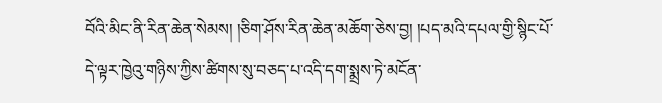བོའི་མིང་ནི་རིན་ཆེན་སེམས། །ཅིག་ཤོས་རིན་ཆེན་མཆོག་ཅེས་བྱ། །པད་མའི་དཔལ་གྱི་སྙིང་པོ་དེ་ལྟར་ཁྱེའུ་གཉིས་ཀྱིས་ཚིགས་སུ་བཅད་པ་འདི་དག་སྨྲས་ཏེ་མངོན་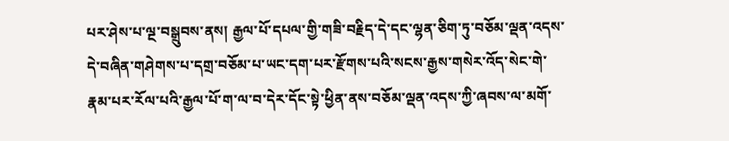པར་ཤེས་པ་ལྔ་བསྒྲུབས་ནས། རྒྱལ་པོ་དཔལ་གྱི་གཟི་བརྗིད་དེ་དང་ལྷན་ཅིག་ཏུ་བཅོམ་ལྡན་འདས་དེ་བཞིན་གཤེགས་པ་དགྲ་བཅོམ་པ་ཡང་དག་པར་རྫོགས་པའི་སངས་རྒྱས་གསེར་འོད་སེང་གེ་རྣམ་པར་རོལ་པའི་རྒྱལ་པོ་ག་ལ་བ་དེར་དོང་སྟེ་ཕྱིན་ནས་བཅོམ་ལྡན་འདས་ཀྱི་ཞབས་ལ་མགོ་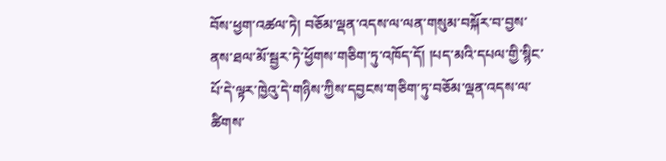བོས་ཕྱག་འཚལ་ཏེ། བཅོམ་ལྡན་འདས་ལ་ལན་གསུམ་བསྐོར་བ་བྱས་ནས་ཐལ་མོ་སྦྱར་ཏེ་ཕྱོགས་གཅིག་ཏུ་འཁོད་དོ། །པད་མའི་དཔལ་གྱི་སྙིང་པོ་དེ་ལྟར་ཁྱེའུ་དེ་གཉིས་ཀྱིས་དབྱངས་གཅིག་ཏུ་བཅོམ་ལྡན་འདས་ལ་ཚིགས་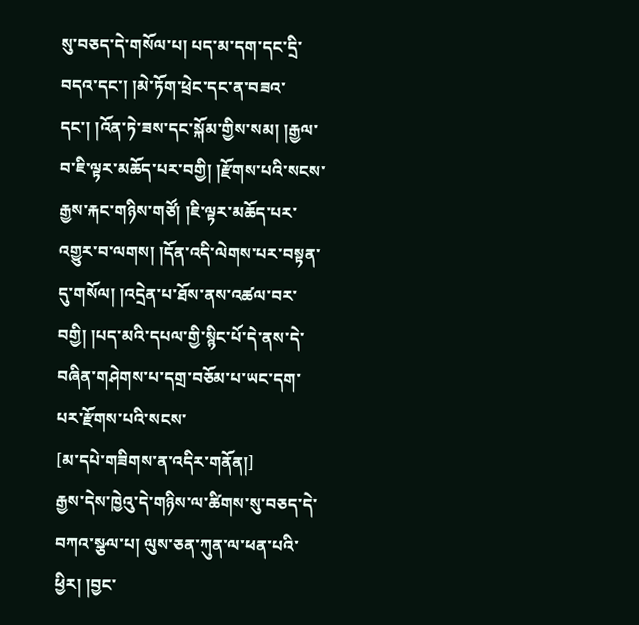སུ་བཅད་དེ་གསོལ་པ། པད་མ་དག་དང་དྲི་བདའ་དང་། །མེ་ཏོག་ཕྲེང་དང་ན་བཟའ་དང་། །འོན་ཏེ་ཟས་དང་སྐོམ་གྱིས་སམ། །རྒྱལ་བ་ཇི་ལྟར་མཆོད་པར་བགྱི། །རྫོགས་པའི་སངས་རྒྱས་རྐང་གཉིས་གཙོ། །ཇི་ལྟར་མཆོད་པར་འགྱུར་བ་ལགས། །དོན་འདི་ལེགས་པར་བསྟན་དུ་གསོལ། །འདྲེན་པ་ཐོས་ནས་འཚལ་བར་བགྱི། །པད་མའི་དཔལ་གྱི་སྙིང་པོ་དེ་ནས་དེ་བཞིན་གཤེགས་པ་དགྲ་བཅོམ་པ་ཡང་དག་པར་རྫོགས་པའི་སངས་
[མ་དཔེ་གཟིགས་ན་འདིར་གནོན།]
རྒྱས་དེས་ཁྱེའུ་དེ་གཉིས་ལ་ཚིགས་སུ་བཅད་དེ་བཀའ་སྩལ་པ། ལུས་ཅན་ཀུན་ལ་ཕན་པའི་ཕྱིར། །བྱང་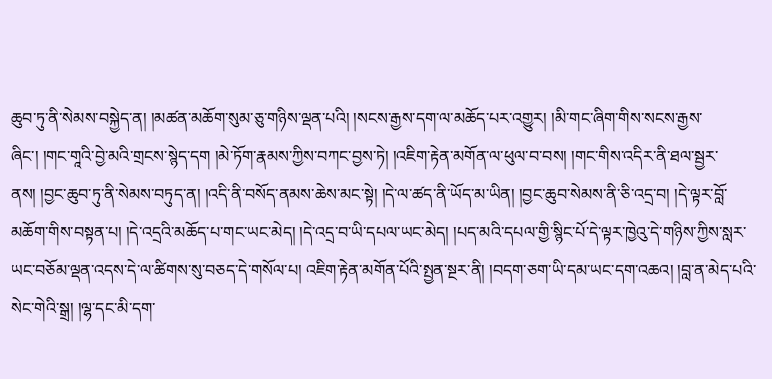ཆུབ་ཏུ་ནི་སེམས་བསྐྱེད་ན། །མཚན་མཆོག་སུམ་ཅུ་གཉིས་ལྡན་པའི། །སངས་རྒྱས་དག་ལ་མཆོད་པར་འགྱུར། །མི་གང་ཞིག་གིས་སངས་རྒྱས་ཞིང་། །གང་གཱའི་བྱེ་མའི་གྲངས་སྙེད་དག །མེ་ཏོག་རྣམས་ཀྱིས་བཀང་བྱས་ཏེ། །འཇིག་རྟེན་མགོན་ལ་ཕུལ་བ་བས། །གང་གིས་འདིར་ནི་ཐལ་སྦྱར་ནས། །བྱང་ཆུབ་ཏུ་ནི་སེམས་བཏུད་ན། །འདི་ནི་བསོད་ནམས་ཆེས་མང་སྟེ། །དེ་ལ་ཚད་ནི་ཡོད་མ་ཡིན། །བྱང་ཆུབ་སེམས་ནི་ཅི་འདྲ་བ། །དེ་ལྟར་བློ་མཆོག་གིས་བསྟན་པ། །དེ་འདྲའི་མཆོད་པ་གང་ཡང་མེད། །དེ་འདྲ་བ་ཡི་དཔལ་ཡང་མེད། །པད་མའི་དཔལ་གྱི་སྙིང་པོ་དེ་ལྟར་ཁྱེའུ་དེ་གཉིས་ཀྱིས་སླར་ཡང་བཅོམ་ལྡན་འདས་དེ་ལ་ཚིགས་སུ་བཅད་དེ་གསོལ་པ། འཇིག་རྟེན་མགོན་པོའི་སྤྱན་སྔར་ནི། །བདག་ཅག་ཡི་དམ་ཡང་དག་འཆའ། །བླ་ན་མེད་པའི་སེང་གེའི་སྒྲ། །ལྷ་དང་མི་དག་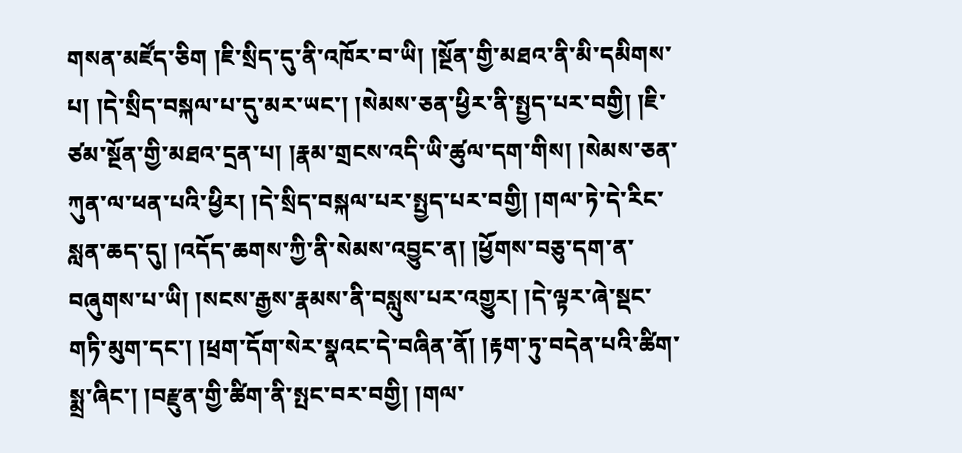གསན་མཛོད་ཅིག །ཇི་སྲིད་དུ་ནི་འཁོར་བ་ཡི། །སྔོན་གྱི་མཐའ་ནི་མི་དམིགས་པ། །དེ་སྲིད་བསྐལ་པ་དུ་མར་ཡང་། །སེམས་ཅན་ཕྱིར་ནི་སྤྱད་པར་བགྱི། །ཇི་ཙམ་སྔོན་གྱི་མཐའ་དྲན་པ། །རྣམ་གྲངས་འདི་ཡི་ཚུལ་དག་གིས། །སེམས་ཅན་ཀུན་ལ་ཕན་པའི་ཕྱིར། །དེ་སྲིད་བསྐལ་པར་སྤྱད་པར་བགྱི། །གལ་ཏེ་དེ་རིང་སླན་ཆད་དུ། །འདོད་ཆགས་ཀྱི་ནི་སེམས་འབྱུང་ན། །ཕྱོགས་བཅུ་དག་ན་བཞུགས་པ་ཡི། །སངས་རྒྱས་རྣམས་ནི་བསླུས་པར་འགྱུར། །དེ་ལྟར་ཞེ་སྡང་གཏི་མུག་དང་། །ཕྲག་དོག་སེར་སྣའང་དེ་བཞིན་ནོ། །རྟག་ཏུ་བདེན་པའི་ཚིག་སྨྲ་ཞིང་། །བརྫུན་གྱི་ཚིག་ནི་སྤང་བར་བགྱི། །གལ་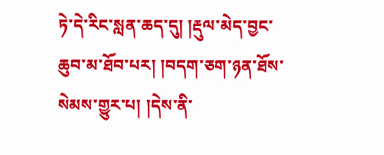ཏེ་དེ་རིང་སླན་ཆད་དུ། །རྡུལ་མེད་བྱང་ཆུབ་མ་ཐོབ་པར། །བདག་ཅག་ཉན་ཐོས་སེམས་གྱུར་པ། །དེས་ནི་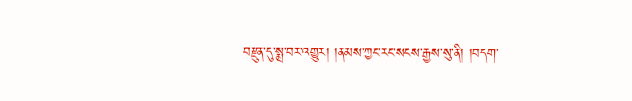བརྫུན་དུ་སྨྲ་བར་འགྱུར། །ནམས་ཀྱང་རང་སངས་རྒྱས་སུ་ནི། །བདག་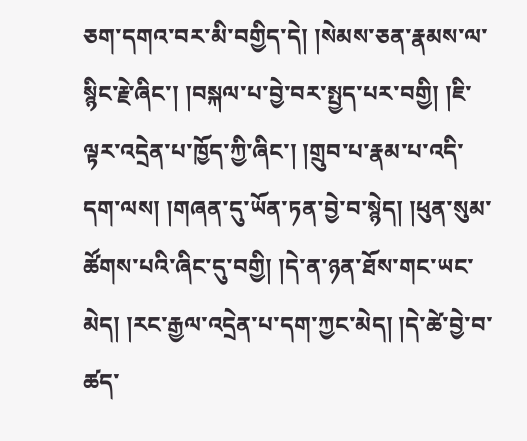ཅག་དགའ་བར་མི་བགྱིད་དེ། །སེམས་ཅན་རྣམས་ལ་སྙིང་རྗེ་ཞིང་། །བསྐལ་པ་བྱེ་བར་སྤྱད་པར་བགྱི། །ཇི་ལྟར་འདྲེན་པ་ཁྱོད་ཀྱི་ཞིང་། །གྲུབ་པ་རྣམ་པ་འདི་དག་ལས། །གཞན་དུ་ཡོན་ཏན་བྱེ་བ་སྙེད། །ཕུན་སུམ་ཚོགས་པའི་ཞིང་དུ་བགྱི། །དེ་ན་ཉན་ཐོས་གང་ཡང་མེད། །རང་རྒྱལ་འདྲེན་པ་དག་ཀྱང་མེད། །དེ་ཚེ་བྱེ་བ་ཚད་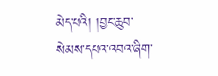མེད་པའི། །བྱང་ཆུབ་སེམས་དཔའ་འབའ་ཞིག་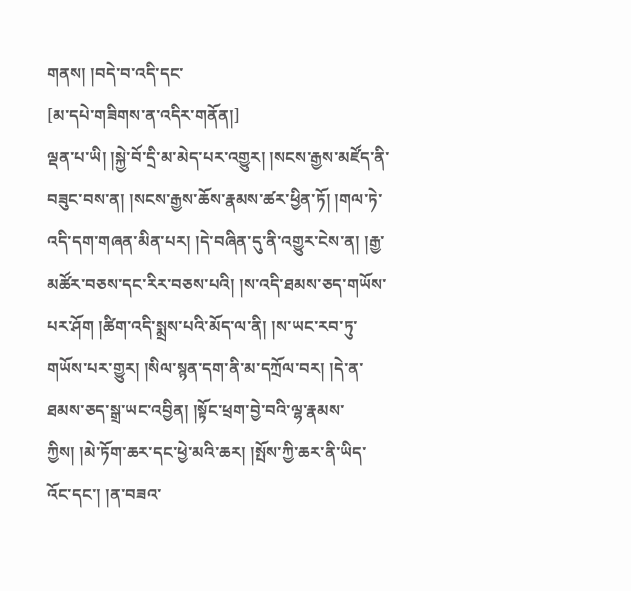གནས། །བདེ་བ་འདི་དང་
[མ་དཔེ་གཟིགས་ན་འདིར་གནོན།]
ལྡན་པ་ཡི། །སྐྱེ་བོ་དྲི་མ་མེད་པར་འགྱུར། །སངས་རྒྱས་མཛོད་ནི་བཟུང་བས་ན། །སངས་རྒྱས་ཆོས་རྣམས་ཚར་ཕྱིན་ཏོ། །གལ་ཏེ་འདི་དག་གཞན་མིན་པར། །དེ་བཞིན་དུ་ནི་འགྱུར་ངེས་ན། །རྒྱ་མཚོར་བཅས་དང་རིར་བཅས་པའི། །ས་འདི་ཐམས་ཅད་གཡོས་པར་ཤོག །ཚིག་འདི་སྨྲས་པའི་མོད་ལ་ནི། །ས་ཡང་རབ་ཏུ་གཡོས་པར་གྱུར། །སིལ་སྙན་དག་ནི་མ་དཀྲོལ་བར། །དེ་ན་ཐམས་ཅད་སྒྲ་ཡང་འབྱིན། །སྟོང་ཕྲག་བྱེ་བའི་ལྷ་རྣམས་ཀྱིས། །མེ་ཏོག་ཆར་དང་ཕྱེ་མའི་ཆར། །སྤོས་ཀྱི་ཆར་ནི་ཡིད་འོང་དང་། །ན་བཟའ་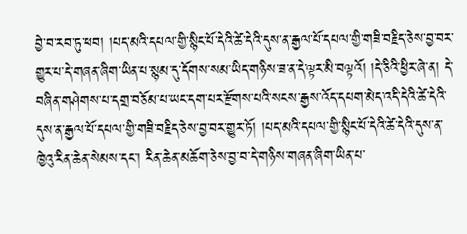བྱེ་བ་རབ་ཏུ་ཕབ། །པད་མའི་དཔལ་གྱི་སྙིང་པོ་དེའི་ཚེ་དེའི་དུས་ན་རྒྱལ་པོ་དཔལ་གྱི་གཟི་བརྗིད་ཅེས་བྱ་བར་གྱུར་པ་དེ་གཞན་ཞིག་ཡིན་པ་སྙམ་དུ་དོགས་སམ་ཡིད་གཉིས་ཟ་ན་དེ་ལྟར་མི་བལྟའོ། །དེ་ཅིའི་ཕྱིར་ཞེ་ན། དེ་བཞིན་གཤེགས་པ་དགྲ་བཅོམ་པ་ཡང་དག་པར་རྫོགས་པའི་སངས་རྒྱས་འོད་དཔག་མེད་འདི་དེའི་ཚེ་དེའི་དུས་ན་རྒྱལ་པོ་དཔལ་གྱི་གཟི་བརྗིད་ཅེས་བྱ་བར་གྱུར་ཏོ། །པད་མའི་དཔལ་གྱི་སྙིང་པོ་དེའི་ཚེ་དེའི་དུས་ན་ཁྱེའུ་རིན་ཆེན་སེམས་དང་། རིན་ཆེན་མཆོག་ཅེས་བྱ་བ་དེ་གཉིས་གཞན་ཞིག་ཡིན་པ་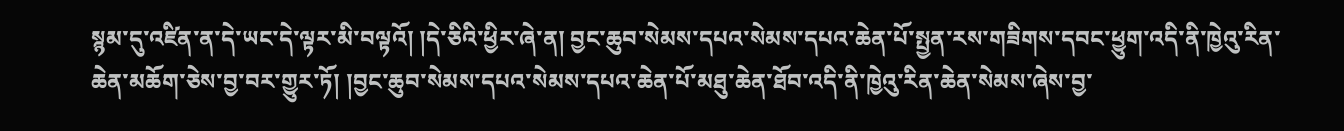སྙམ་དུ་འཛིན་ན་དེ་ཡང་དེ་ལྟར་མི་བལྟའོ། །དེ་ཅིའི་ཕྱིར་ཞེ་ན། བྱང་ཆུབ་སེམས་དཔའ་སེམས་དཔའ་ཆེན་པོ་སྤྱན་རས་གཟིགས་དབང་ཕྱུག་འདི་ནི་ཁྱེའུ་རིན་ཆེན་མཆོག་ཅེས་བྱ་བར་གྱུར་ཏོ། །བྱང་ཆུབ་སེམས་དཔའ་སེམས་དཔའ་ཆེན་པོ་མཐུ་ཆེན་ཐོབ་འདི་ནི་ཁྱེའུ་རིན་ཆེན་སེམས་ཞེས་བྱ་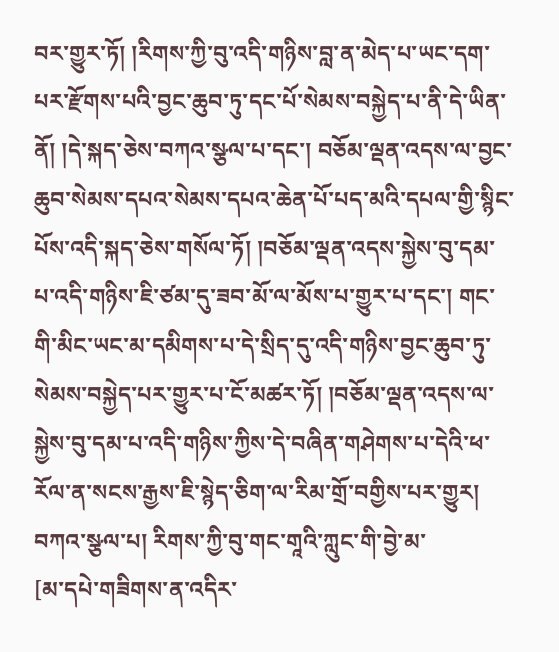བར་གྱུར་ཏོ། །རིགས་ཀྱི་བུ་འདི་གཉིས་བླ་ན་མེད་པ་ཡང་དག་པར་རྫོགས་པའི་བྱང་ཆུབ་ཏུ་དང་པོ་སེམས་བསྐྱེད་པ་ནི་དེ་ཡིན་ནོ། །དེ་སྐད་ཅེས་བཀའ་སྩལ་པ་དང་། བཅོམ་ལྡན་འདས་ལ་བྱང་ཆུབ་སེམས་དཔའ་སེམས་དཔའ་ཆེན་པོ་པད་མའི་དཔལ་གྱི་སྙིང་པོས་འདི་སྐད་ཅེས་གསོལ་ཏོ། །བཅོམ་ལྡན་འདས་སྐྱེས་བུ་དམ་པ་འདི་གཉིས་ཇི་ཙམ་དུ་ཟབ་མོ་ལ་མོས་པ་གྱུར་པ་དང་། གང་གི་མིང་ཡང་མ་དམིགས་པ་དེ་སྲིད་དུ་འདི་གཉིས་བྱང་ཆུབ་ཏུ་སེམས་བསྐྱེད་པར་གྱུར་པ་ངོ་མཚར་ཏོ། །བཅོམ་ལྡན་འདས་ལ་སྐྱེས་བུ་དམ་པ་འདི་གཉིས་ཀྱིས་དེ་བཞིན་གཤེགས་པ་དེའི་ཕ་རོལ་ན་སངས་རྒྱས་ཇི་སྙེད་ཅིག་ལ་རིམ་གྲོ་བགྱིས་པར་གྱུར། བཀའ་སྩལ་པ། རིགས་ཀྱི་བུ་གང་གཱའི་ཀླུང་གི་བྱེ་མ་
[མ་དཔེ་གཟིགས་ན་འདིར་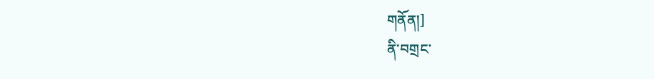གནོན།]
ནི་བགྲང་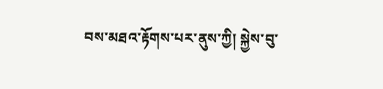བས་མཐའ་རྟོགས་པར་ནུས་ཀྱི། སྐྱེས་བུ་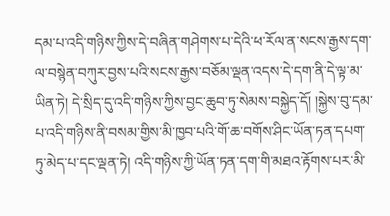དམ་པ་འདི་གཉིས་ཀྱིས་དེ་བཞིན་གཤེགས་པ་དེའི་ཕ་རོལ་ན་སངས་རྒྱས་དག་ལ་བསྙེན་བཀུར་བྱས་པའི་སངས་རྒྱས་བཅོམ་ལྡན་འདས་དེ་དག་ནི་དེ་ལྟ་མ་ཡིན་ཏེ། དེ་སྲིད་དུ་འདི་གཉིས་ཀྱིས་བྱང་ཆུབ་ཏུ་སེམས་བསྐྱེད་དོ། །སྐྱེས་བུ་དམ་པ་འདི་གཉིས་ནི་བསམ་གྱིས་མི་ཁྱབ་པའི་གོ་ཆ་བགོས་ཤིང་ཡོན་ཏན་དཔག་ཏུ་མེད་པ་དང་ལྡན་ཏེ། འདི་གཉིས་ཀྱི་ཡོན་ཏན་དག་གི་མཐའ་རྟོགས་པར་མི་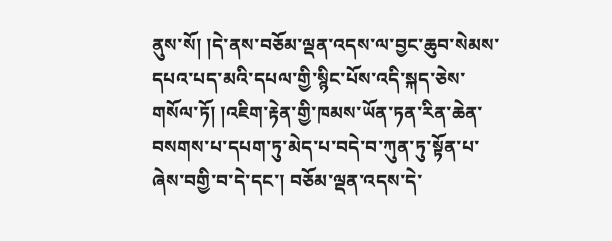ནུས་སོ། །དེ་ནས་བཅོམ་ལྡན་འདས་ལ་བྱང་ཆུབ་སེམས་དཔའ་པད་མའི་དཔལ་གྱི་སྙིང་པོས་འདི་སྐད་ཅེས་གསོལ་ཏོ། །འཇིག་རྟེན་གྱི་ཁམས་ཡོན་ཏན་རིན་ཆེན་བསགས་པ་དཔག་ཏུ་མེད་པ་བདེ་བ་ཀུན་ཏུ་སྟོན་པ་ཞེས་བགྱི་བ་དེ་དང་། བཅོམ་ལྡན་འདས་དེ་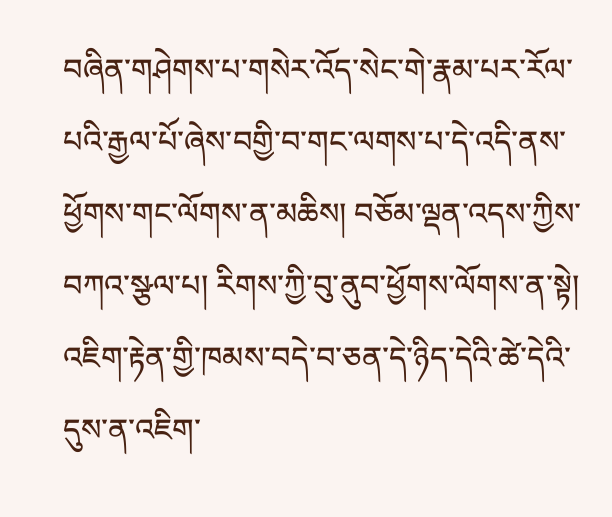བཞིན་གཤེགས་པ་གསེར་འོད་སེང་གེ་རྣམ་པར་རོལ་པའི་རྒྱལ་པོ་ཞེས་བགྱི་བ་གང་ལགས་པ་དེ་འདི་ནས་ཕྱོགས་གང་ལོགས་ན་མཆིས། བཅོམ་ལྡན་འདས་ཀྱིས་བཀའ་སྩལ་པ། རིགས་ཀྱི་བུ་ནུབ་ཕྱོགས་ལོགས་ན་སྟེ། འཇིག་རྟེན་གྱི་ཁམས་བདེ་བ་ཅན་དེ་ཉིད་དེའི་ཚེ་དེའི་དུས་ན་འཇིག་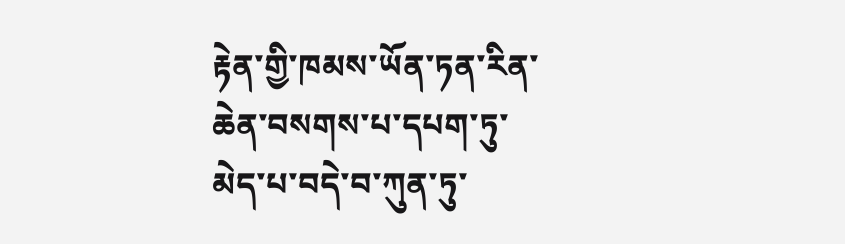རྟེན་གྱི་ཁམས་ཡོན་ཏན་རིན་ཆེན་བསགས་པ་དཔག་ཏུ་མེད་པ་བདེ་བ་ཀུན་ཏུ་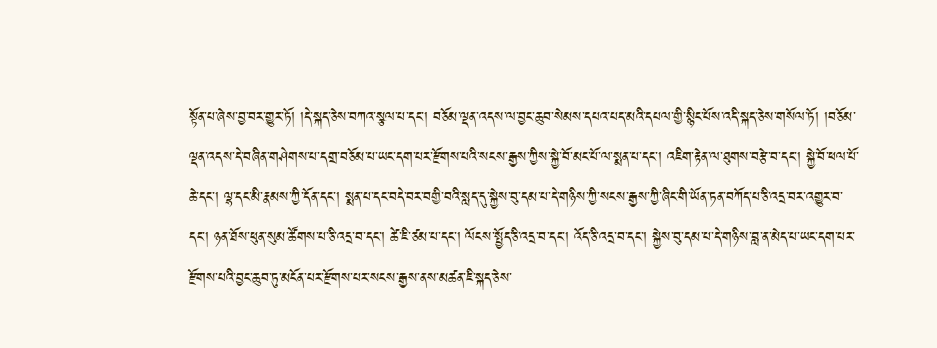སྟོན་པ་ཞེས་བྱ་བར་གྱུར་ཏོ། །དེ་སྐད་ཅེས་བཀའ་སྩལ་པ་དང་། བཅོམ་ལྡན་འདས་ལ་བྱང་ཆུབ་སེམས་དཔའ་པད་མའི་དཔལ་གྱི་སྙིང་པོས་འདི་སྐད་ཅེས་གསོལ་ཏོ། །བཅོམ་ལྡན་འདས་དེ་བཞིན་གཤེགས་པ་དགྲ་བཅོམ་པ་ཡང་དག་པར་རྫོགས་པའི་སངས་རྒྱས་ཀྱིས་སྐྱེ་བོ་མང་པོ་ལ་སྨན་པ་དང་། འཇིག་རྟེན་ལ་ཐུགས་བརྩེ་བ་དང་། སྐྱེ་བོ་ཕལ་པོ་ཆེ་དང་། ལྷ་དང་མི་རྣམས་ཀྱི་དོན་དང་། སྨན་པ་དང་བདེ་བར་བགྱི་བའི་སླད་དུ་སྐྱེས་བུ་དམ་པ་དེ་གཉིས་ཀྱི་སངས་རྒྱས་ཀྱི་ཞིང་གི་ཡོན་ཏན་བཀོད་པ་ཅི་འདྲ་བར་འགྱུར་བ་དང་། ཉན་ཐོས་ཕུན་སུམ་ཚོགས་པ་ཅི་འདྲ་བ་དང་། ཚེ་ཇི་ཙམ་པ་དང་། ལོངས་སྤྱོད་ཅི་འདྲ་བ་དང་། འོད་ཅི་འདྲ་བ་དང་། སྐྱེས་བུ་དམ་པ་དེ་གཉིས་བླ་ན་མེད་པ་ཡང་དག་པར་རྫོགས་པའི་བྱང་ཆུབ་ཏུ་མངོན་པར་རྫོགས་པར་སངས་རྒྱས་ནས་མཚན་ཇི་སྐད་ཅེས་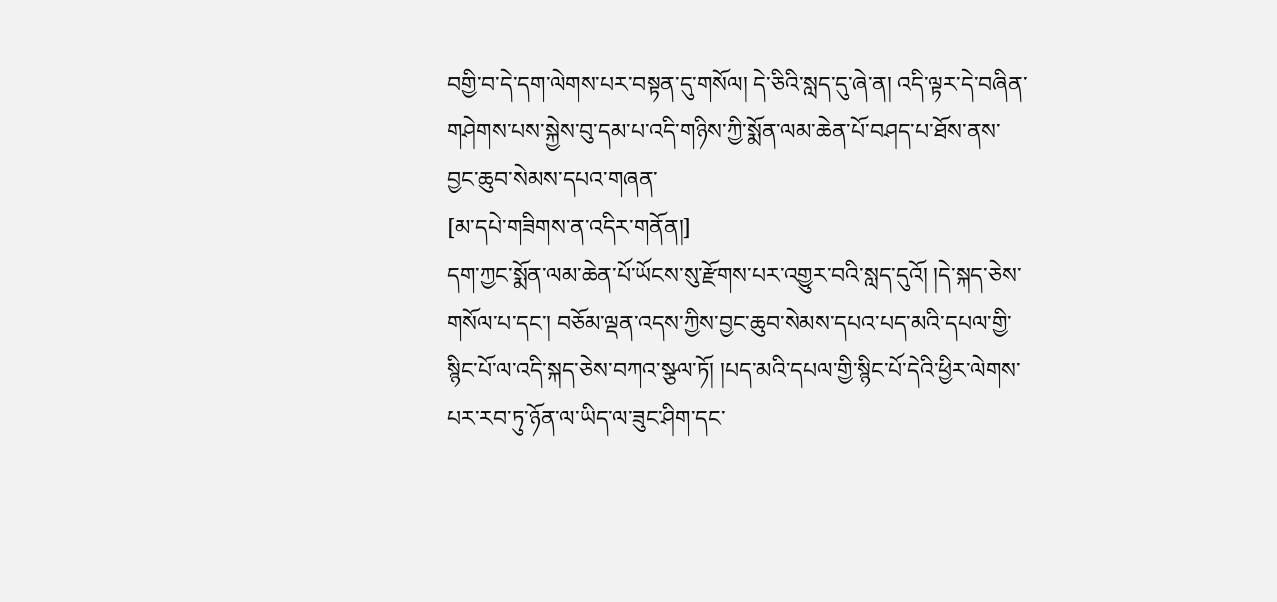བགྱི་བ་དེ་དག་ལེགས་པར་བསྟན་དུ་གསོལ། དེ་ཅིའི་སླད་དུ་ཞེ་ན། འདི་ལྟར་དེ་བཞིན་གཤེགས་པས་སྐྱེས་བུ་དམ་པ་འདི་གཉིས་ཀྱི་སྨོན་ལམ་ཆེན་པོ་བཤད་པ་ཐོས་ནས་བྱང་ཆུབ་སེམས་དཔའ་གཞན་
[མ་དཔེ་གཟིགས་ན་འདིར་གནོན།]
དག་ཀྱང་སྨོན་ལམ་ཆེན་པོ་ཡོངས་སུ་རྫོགས་པར་འགྱུར་བའི་སླད་དུའོ། །དེ་སྐད་ཅེས་གསོལ་པ་དང་། བཅོམ་ལྡན་འདས་ཀྱིས་བྱང་ཆུབ་སེམས་དཔའ་པད་མའི་དཔལ་གྱི་སྙིང་པོ་ལ་འདི་སྐད་ཅེས་བཀའ་སྩལ་ཏོ། །པད་མའི་དཔལ་གྱི་སྙིང་པོ་དེའི་ཕྱིར་ལེགས་པར་རབ་ཏུ་ཉོན་ལ་ཡིད་ལ་ཟུང་ཤིག་དང་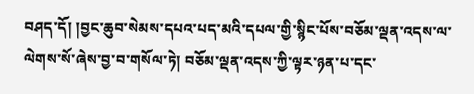བཤད་དོ། །བྱང་ཆུབ་སེམས་དཔའ་པད་མའི་དཔལ་གྱི་སྙིང་པོས་བཅོམ་ལྡན་འདས་ལ་ལེགས་སོ་ཞེས་བྱ་བ་གསོལ་ཏེ། བཅོམ་ལྡན་འདས་ཀྱི་ལྟར་ཉན་པ་དང་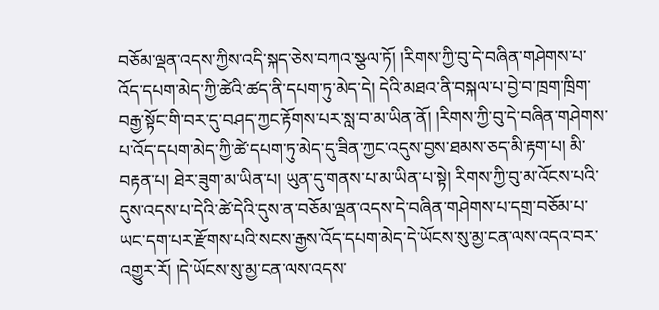བཅོམ་ལྡན་འདས་ཀྱིས་འདི་སྐད་ཅེས་བཀའ་སྩལ་ཏོ། །རིགས་ཀྱི་བུ་དེ་བཞིན་གཤེགས་པ་འོད་དཔག་མེད་ཀྱི་ཚེའི་ཚད་ནི་དཔག་ཏུ་མེད་དེ། དེའི་མཐའ་ནི་བསྐལ་པ་བྱེ་བ་ཁྲག་ཁྲིག་བརྒྱ་སྟོང་གི་བར་དུ་བཤད་ཀྱང་རྟོགས་པར་སླ་བ་མ་ཡིན་ནོ། །རིགས་ཀྱི་བུ་དེ་བཞིན་གཤེགས་པ་འོད་དཔག་མེད་ཀྱི་ཚེ་དཔག་ཏུ་མེད་དུ་ཟིན་ཀྱང་འདུས་བྱས་ཐམས་ཅད་མི་རྟག་པ། མི་བརྟན་པ། ཐེར་ཟུག་མ་ཡིན་པ། ཡུན་དུ་གནས་པ་མ་ཡིན་པ་སྟེ། རིགས་ཀྱི་བུ་མ་འོངས་པའི་དུས་འདས་པ་དེའི་ཚེ་དེའི་དུས་ན་བཅོམ་ལྡན་འདས་དེ་བཞིན་གཤེགས་པ་དགྲ་བཅོམ་པ་ཡང་དག་པར་རྫོགས་པའི་སངས་རྒྱས་འོད་དཔག་མེད་དེ་ཡོངས་སུ་མྱ་ངན་ལས་འདའ་བར་འགྱུར་རོ། །དེ་ཡོངས་སུ་མྱ་ངན་ལས་འདས་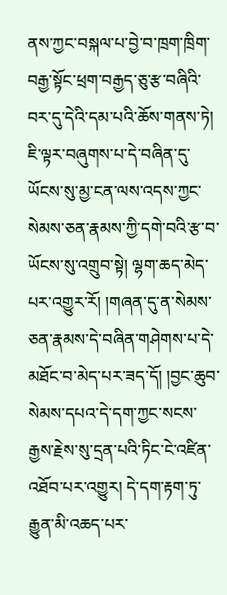ནས་ཀྱང་བསྐལ་པ་བྱེ་བ་ཁྲག་ཁྲིག་བརྒྱ་སྟོང་ཕྲག་བརྒྱད་ཅུ་རྩ་བཞིའི་བར་དུ་དེའི་དམ་པའི་ཆོས་གནས་ཏེ། ཇི་ལྟར་བཞུགས་པ་དེ་བཞིན་དུ་ཡོངས་སུ་མྱ་ངན་ལས་འདས་ཀྱང་སེམས་ཅན་རྣམས་ཀྱི་དགེ་བའི་རྩ་བ་ཡོངས་སུ་འགྲུབ་སྟེ། ལྷག་ཆད་མེད་པར་འགྱུར་རོ། །གཞན་དུ་ན་སེམས་ཅན་རྣམས་དེ་བཞིན་གཤེགས་པ་དེ་མཐོང་བ་མེད་པར་ཟད་དོ། །བྱང་ཆུབ་སེམས་དཔའ་དེ་དག་ཀྱང་སངས་རྒྱས་རྗེས་སུ་དྲན་པའི་ཏིང་ངེ་འཛིན་འཐོབ་པར་འགྱུར། དེ་དག་རྟག་ཏུ་རྒྱུན་མི་འཆད་པར་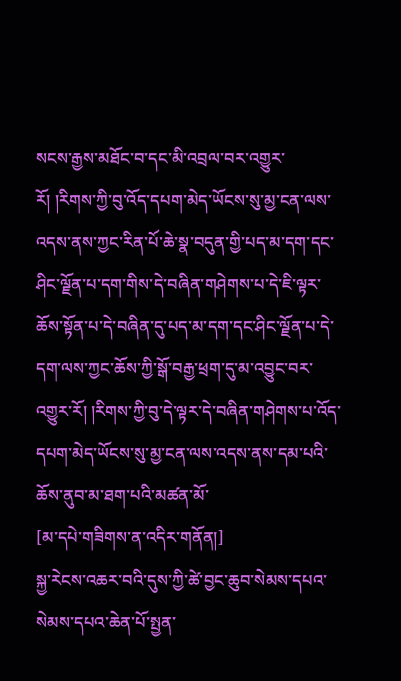སངས་རྒྱས་མཐོང་བ་དང་མི་འབྲལ་བར་འགྱུར་རོ། །རིགས་ཀྱི་བུ་འོད་དཔག་མེད་ཡོངས་སུ་མྱ་ངན་ལས་འདས་ནས་ཀྱང་རིན་པོ་ཆེ་སྣ་བདུན་གྱི་པད་མ་དག་དང་ཤིང་ལྗོན་པ་དག་གིས་དེ་བཞིན་གཤེགས་པ་དེ་ཇི་ལྟར་ཆོས་སྟོན་པ་དེ་བཞིན་དུ་པད་མ་དག་དང་ཤིང་ལྗོན་པ་དེ་དག་ལས་ཀྱང་ཆོས་ཀྱི་སྒོ་བརྒྱ་ཕྲག་དུ་མ་འབྱུང་བར་འགྱུར་རོ། །རིགས་ཀྱི་བུ་དེ་ལྟར་དེ་བཞིན་གཤེགས་པ་འོད་དཔག་མེད་ཡོངས་སུ་མྱ་ངན་ལས་འདས་ནས་དམ་པའི་ཆོས་ནུབ་མ་ཐག་པའི་མཚན་མོ་
[མ་དཔེ་གཟིགས་ན་འདིར་གནོན།]
སྐྱ་རེངས་འཆར་བའི་དུས་ཀྱི་ཚེ་བྱང་ཆུབ་སེམས་དཔའ་སེམས་དཔའ་ཆེན་པོ་སྤྱན་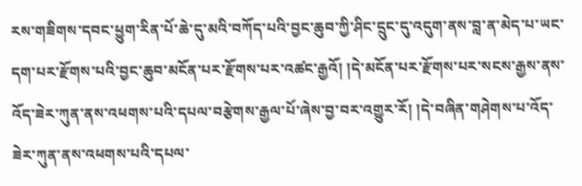རས་གཟིགས་དབང་ཕྱུག་རིན་པོ་ཆེ་དུ་མའི་བཀོད་པའི་བྱང་ཆུབ་ཀྱི་ཤིང་དྲུང་དུ་འདུག་ནས་བླ་ན་མེད་པ་ཡང་དག་པར་རྫོགས་པའི་བྱང་ཆུབ་མངོན་པར་རྫོགས་པར་འཚང་རྒྱའོ། །དེ་མངོན་པར་རྫོགས་པར་སངས་རྒྱས་ནས་འོད་ཟེར་ཀུན་ནས་འཕགས་པའི་དཔལ་བརྩེགས་རྒྱལ་པོ་ཞེས་བྱ་བར་འགྱུར་རོ། །དེ་བཞིན་གཤེགས་པ་འོད་ཟེར་ཀུན་ནས་འཕགས་པའི་དཔལ་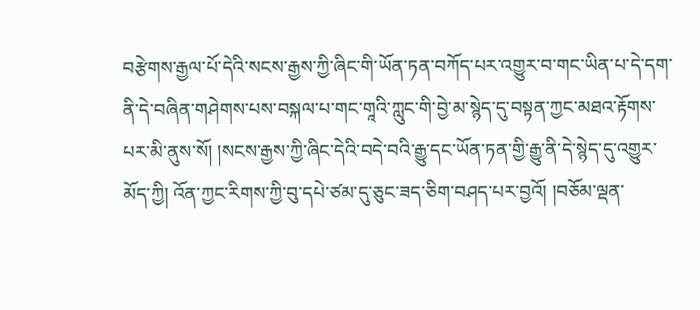བརྩེགས་རྒྱལ་པོ་དེའི་སངས་རྒྱས་ཀྱི་ཞིང་གི་ཡོན་ཏན་བཀོད་པར་འགྱུར་བ་གང་ཡིན་པ་དེ་དག་ནི་དེ་བཞིན་གཤེགས་པས་བསྐལ་པ་གང་གཱའི་ཀླུང་གི་བྱེ་མ་སྙེད་དུ་བསྟན་ཀྱང་མཐའ་རྟོགས་པར་མི་ནུས་སོ། །སངས་རྒྱས་ཀྱི་ཞིང་དེའི་བདེ་བའི་རྒྱུ་དང་ཡོན་ཏན་གྱི་རྒྱུ་ནི་དེ་སྙེད་དུ་འགྱུར་མོད་ཀྱི། འོན་ཀྱང་རིགས་ཀྱི་བུ་དཔེ་ཙམ་དུ་ཅུང་ཟད་ཅིག་བཤད་པར་བྱའོ། །བཅོམ་ལྡན་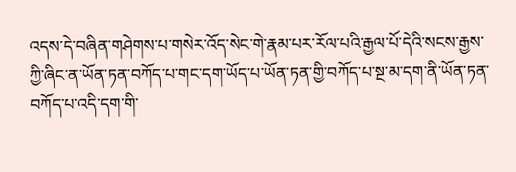འདས་དེ་བཞིན་གཤེགས་པ་གསེར་འོད་སེང་གེ་རྣམ་པར་རོལ་པའི་རྒྱལ་པོ་དེའི་སངས་རྒྱས་ཀྱི་ཞིང་ན་ཡོན་ཏན་བཀོད་པ་གང་དག་ཡོད་པ་ཡོན་ཏན་གྱི་བཀོད་པ་སྔ་མ་དག་ནི་ཡོན་ཏན་བཀོད་པ་འདི་དག་གི་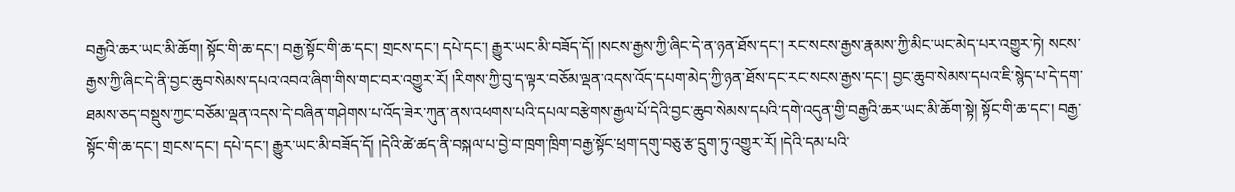བརྒྱའི་ཆར་ཡང་མི་ཆོག། སྟོང་གི་ཆ་དང་། བརྒྱ་སྟོང་གི་ཆ་དང་། གྲངས་དང་། དཔེ་དང་། རྒྱུར་ཡང་མི་བཟོད་དོ། །སངས་རྒྱས་ཀྱི་ཞིང་དེ་ན་ཉན་ཐོས་དང་། རང་སངས་རྒྱས་རྣམས་ཀྱི་མིང་ཡང་མེད་པར་འགྱུར་ཏེ། སངས་རྒྱས་ཀྱི་ཞིང་དེ་ནི་བྱང་ཆུབ་སེམས་དཔའ་འབའ་ཞིག་གིས་གང་བར་འགྱུར་རོ། །རིགས་ཀྱི་བུ་ད་ལྟར་བཅོམ་ལྡན་འདས་འོད་དཔག་མེད་ཀྱི་ཉན་ཐོས་དང་རང་སངས་རྒྱས་དང་། བྱང་ཆུབ་སེམས་དཔའ་ཇི་སྙེད་པ་དེ་དག་ཐམས་ཅད་བསྡུས་ཀྱང་བཅོམ་ལྡན་འདས་དེ་བཞིན་གཤེགས་པ་འོད་ཟེར་ཀུན་ནས་འཕགས་པའི་དཔལ་བརྩེགས་རྒྱལ་པོ་དེའི་བྱང་ཆུབ་སེམས་དཔའི་དགེ་འདུན་གྱི་བརྒྱའི་ཆར་ཡང་མི་ཆོག་སྟེ། སྟོང་གི་ཆ་དང་། བརྒྱ་སྟོང་གི་ཆ་དང་། གྲངས་དང་། དཔེ་དང་། རྒྱུར་ཡང་མི་བཟོད་དོ། །དེའི་ཚེ་ཚད་ནི་བསྐལ་པ་བྱེ་བ་ཁྲག་ཁྲིག་བརྒྱ་སྟོང་ཕྲག་དགུ་བཅུ་རྩ་དྲུག་ཏུ་འགྱུར་རོ། །དེའི་དམ་པའི་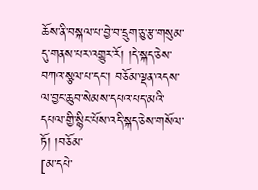ཆོས་ནི་བསྐལ་པ་བྱེ་བ་དྲུག་ཅུ་རྩ་གསུམ་དུ་གནས་པར་འགྱུར་རོ། །དེ་སྐད་ཅེས་བཀའ་སྩལ་པ་དང་། བཅོམ་ལྡན་འདས་ལ་བྱང་ཆུབ་སེམས་དཔའ་པད་མའི་དཔལ་གྱི་སྙིང་པོས་འདི་སྐད་ཅེས་གསོལ་ཏོ། །བཅོམ་
[མ་དཔེ་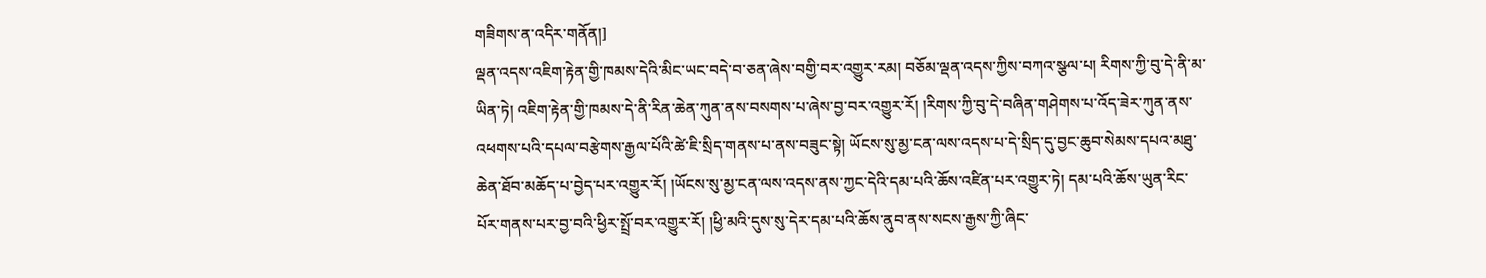གཟིགས་ན་འདིར་གནོན།]
ལྡན་འདས་འཇིག་རྟེན་གྱི་ཁམས་དེའི་མིང་ཡང་བདེ་བ་ཅན་ཞེས་བགྱི་བར་འགྱུར་རམ། བཅོམ་ལྡན་འདས་ཀྱིས་བཀའ་སྩལ་པ། རིགས་ཀྱི་བུ་དེ་ནི་མ་ཡིན་ཏེ། འཇིག་རྟེན་གྱི་ཁམས་དེ་ནི་རིན་ཆེན་ཀུན་ནས་བསགས་པ་ཞེས་བྱ་བར་འགྱུར་རོ། །རིགས་ཀྱི་བུ་དེ་བཞིན་གཤེགས་པ་འོད་ཟེར་ཀུན་ནས་འཕགས་པའི་དཔལ་བརྩེགས་རྒྱལ་པོའི་ཚེ་ཇི་སྲིད་གནས་པ་ནས་བཟུང་སྟེ། ཡོངས་སུ་མྱ་ངན་ལས་འདས་པ་དེ་སྲིད་དུ་བྱང་ཆུབ་སེམས་དཔའ་མཐུ་ཆེན་ཐོབ་མཆོད་པ་བྱེད་པར་འགྱུར་རོ། །ཡོངས་སུ་མྱ་ངན་ལས་འདས་ནས་ཀྱང་དེའི་དམ་པའི་ཆོས་འཛིན་པར་འགྱུར་ཏེ། དམ་པའི་ཆོས་ཡུན་རིང་པོར་གནས་པར་བྱ་བའི་ཕྱིར་སྤྲོ་བར་འགྱུར་རོ། །ཕྱི་མའི་དུས་སུ་དེར་དམ་པའི་ཆོས་ནུབ་ནས་སངས་རྒྱས་ཀྱི་ཞིང་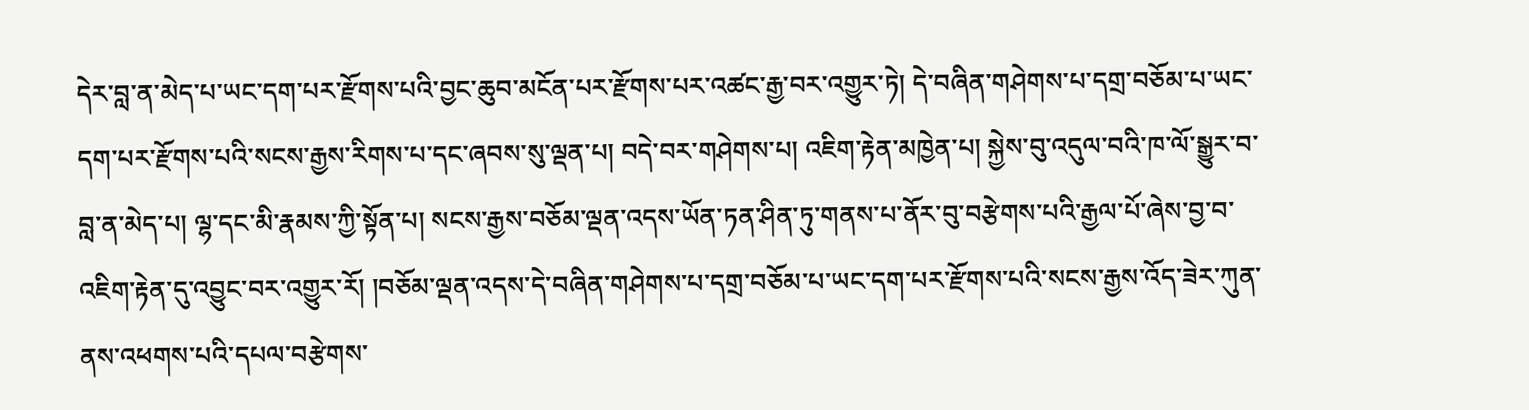དེར་བླ་ན་མེད་པ་ཡང་དག་པར་རྫོགས་པའི་བྱང་ཆུབ་མངོན་པར་རྫོགས་པར་འཚང་རྒྱ་བར་འགྱུར་ཏེ། དེ་བཞིན་གཤེགས་པ་དགྲ་བཅོམ་པ་ཡང་དག་པར་རྫོགས་པའི་སངས་རྒྱས་རིགས་པ་དང་ཞབས་སུ་ལྡན་པ། བདེ་བར་གཤེགས་པ། འཇིག་རྟེན་མཁྱེན་པ། སྐྱེས་བུ་འདུལ་བའི་ཁ་ལོ་སྒྱུར་བ་བླ་ན་མེད་པ། ལྷ་དང་མི་རྣམས་ཀྱི་སྟོན་པ། སངས་རྒྱས་བཅོམ་ལྡན་འདས་ཡོན་ཏན་ཤིན་ཏུ་གནས་པ་ནོར་བུ་བརྩེགས་པའི་རྒྱལ་པོ་ཞེས་བྱ་བ་འཇིག་རྟེན་དུ་འབྱུང་བར་འགྱུར་རོ། །བཅོམ་ལྡན་འདས་དེ་བཞིན་གཤེགས་པ་དགྲ་བཅོམ་པ་ཡང་དག་པར་རྫོགས་པའི་སངས་རྒྱས་འོད་ཟེར་ཀུན་ནས་འཕགས་པའི་དཔལ་བརྩེགས་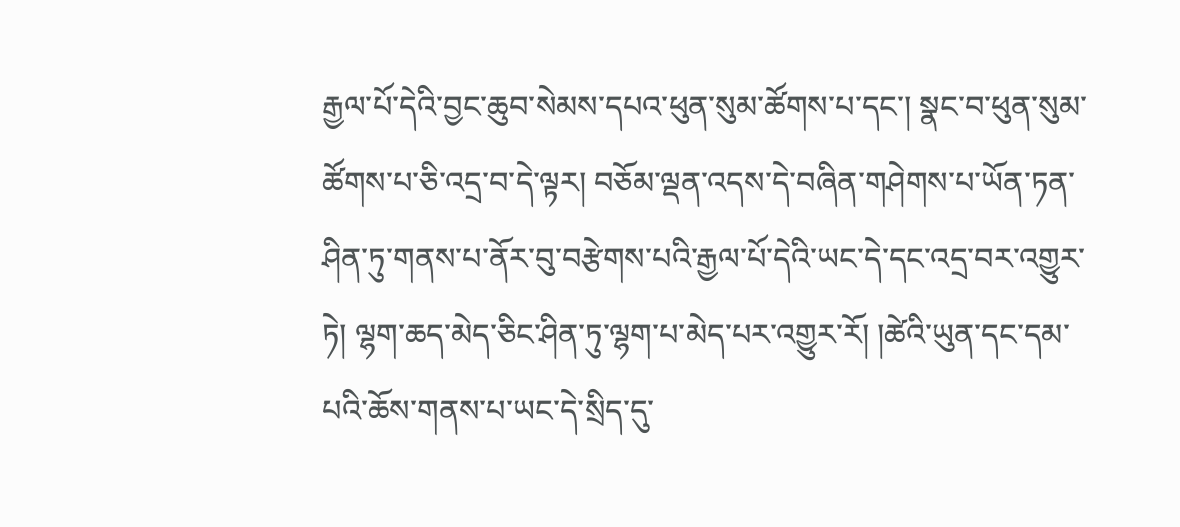རྒྱལ་པོ་དེའི་བྱང་ཆུབ་སེམས་དཔའ་ཕུན་སུམ་ཚོགས་པ་དང་། སྣང་བ་ཕུན་སུམ་ཚོགས་པ་ཅི་འདྲ་བ་དེ་ལྟར། བཅོམ་ལྡན་འདས་དེ་བཞིན་གཤེགས་པ་ཡོན་ཏན་ཤིན་ཏུ་གནས་པ་ནོར་བུ་བརྩེགས་པའི་རྒྱལ་པོ་དེའི་ཡང་དེ་དང་འདྲ་བར་འགྱུར་ཏེ། ལྷག་ཆད་མེད་ཅིང་ཤིན་ཏུ་ལྷག་པ་མེད་པར་འགྱུར་རོ། །ཚེའི་ཡུན་དང་དམ་པའི་ཆོས་གནས་པ་ཡང་དེ་སྲིད་དུ་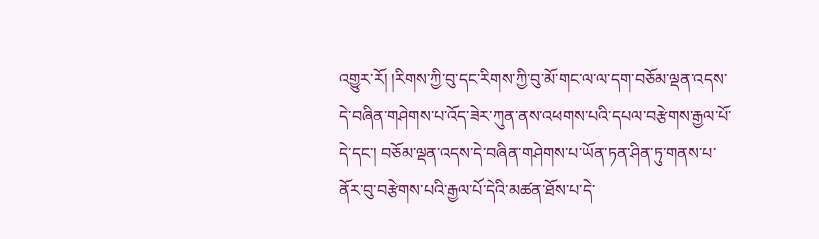འགྱུར་རོ། །རིགས་ཀྱི་བུ་དང་རིགས་ཀྱི་བུ་མོ་གང་ལ་ལ་དག་བཅོམ་ལྡན་འདས་དེ་བཞིན་གཤེགས་པ་འོད་ཟེར་ཀུན་ནས་འཕགས་པའི་དཔལ་བརྩེགས་རྒྱལ་པོ་དེ་དང་། བཅོམ་ལྡན་འདས་དེ་བཞིན་གཤེགས་པ་ཡོན་ཏན་ཤིན་ཏུ་གནས་པ་ནོར་བུ་བརྩེགས་པའི་རྒྱལ་པོ་དེའི་མཚན་ཐོས་པ་དེ་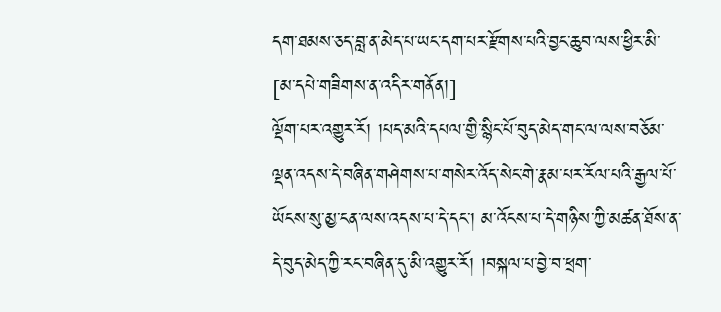དག་ཐམས་ཅད་བླ་ན་མེད་པ་ཡང་དག་པར་རྫོགས་པའི་བྱང་ཆུབ་ལས་ཕྱིར་མི་
[མ་དཔེ་གཟིགས་ན་འདིར་གནོན།]
ལྡོག་པར་འགྱུར་རོ། །པད་མའི་དཔལ་གྱི་སྙིང་པོ་བུད་མེད་གང་ལ་ལས་བཅོམ་ལྡན་འདས་དེ་བཞིན་གཤེགས་པ་གསེར་འོད་སེང་གེ་རྣམ་པར་རོལ་པའི་རྒྱལ་པོ་ཡོངས་སུ་མྱ་ངན་ལས་འདས་པ་དེ་དང་། མ་འོངས་པ་དེ་གཉིས་ཀྱི་མཚན་ཐོས་ན་དེ་བུད་མེད་ཀྱི་རང་བཞིན་དུ་མི་འགྱུར་རོ། །བསྐལ་པ་བྱེ་བ་ཕྲག་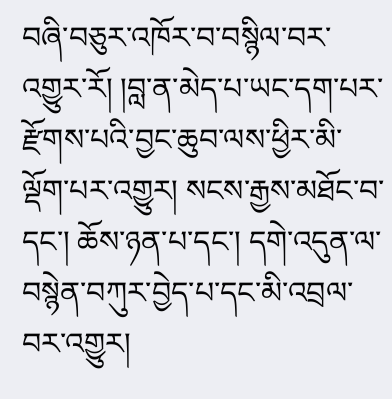བཞི་བཅུར་འཁོར་བ་བསྙིལ་བར་འགྱུར་རོ། །བླ་ན་མེད་པ་ཡང་དག་པར་རྫོགས་པའི་བྱང་ཆུབ་ལས་ཕྱིར་མི་ལྡོག་པར་འགྱུར། སངས་རྒྱས་མཐོང་བ་དང་། ཆོས་ཉན་པ་དང་། དགེ་འདུན་ལ་བསྙེན་བཀུར་བྱེད་པ་དང་མི་འབྲལ་བར་འགྱུར།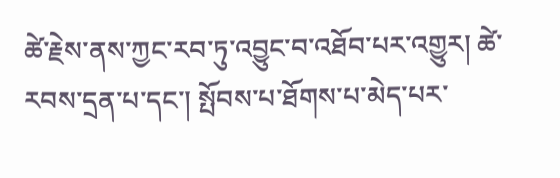ཚེ་རྗེས་ནས་ཀྱང་རབ་ཏུ་འབྱུང་བ་འཐོབ་པར་འགྱུར། ཚེ་རབས་དྲན་པ་དང་། སྤོབས་པ་ཐོགས་པ་མེད་པར་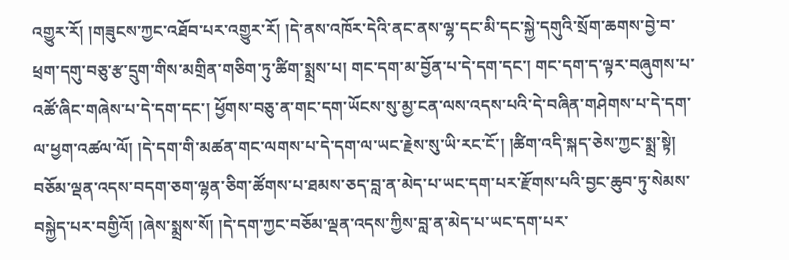འགྱུར་རོ། །གཟུངས་ཀྱང་འཐོབ་པར་འགྱུར་རོ། །དེ་ནས་འཁོར་དེའི་ནང་ནས་ལྷ་དང་མི་དང་སྐྱེ་དགུའི་སྲོག་ཆགས་བྱེ་བ་ཕྲག་དགུ་བཅུ་རྩ་དྲུག་གིས་མགྲིན་གཅིག་ཏུ་ཚིག་སྨྲས་པ། གང་དག་མ་བྱོན་པ་དེ་དག་དང་། གང་དག་ད་ལྟར་བཞུགས་པ་འཚོ་ཞིང་གཞེས་པ་དེ་དག་དང་། ཕྱོགས་བཅུ་ན་གང་དག་ཡོངས་སུ་མྱ་ངན་ལས་འདས་པའི་དེ་བཞིན་གཤེགས་པ་དེ་དག་ལ་ཕྱག་འཚལ་ལོ། །དེ་དག་གི་མཚན་གང་ལགས་པ་དེ་དག་ལ་ཡང་རྗེས་སུ་ཡི་རང་ངོ་། །ཚིག་འདི་སྐད་ཅེས་ཀྱང་སྨྲ་སྟེ། བཅོམ་ལྡན་འདས་བདག་ཅག་ལྷན་ཅིག་ཚོགས་པ་ཐམས་ཅད་བླ་ན་མེད་པ་ཡང་དག་པར་རྫོགས་པའི་བྱང་ཆུབ་ཏུ་སེམས་བསྐྱེད་པར་བགྱིའོ། །ཞེས་སྨྲས་སོ། །དེ་དག་ཀྱང་བཅོམ་ལྡན་འདས་ཀྱིས་བླ་ན་མེད་པ་ཡང་དག་པར་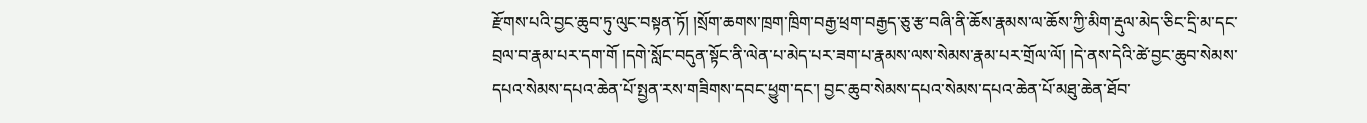རྫོགས་པའི་བྱང་ཆུབ་ཏུ་ལུང་བསྟན་ཏོ། །སྲོག་ཆགས་ཁྲག་ཁྲིག་བརྒྱ་ཕྲག་བརྒྱད་ཅུ་རྩ་བཞི་ནི་ཆོས་རྣམས་ལ་ཆོས་ཀྱི་མིག་རྡུལ་མེད་ཅིང་དྲི་མ་དང་བྲལ་བ་རྣམ་པར་དག་གོ །དགེ་སློང་བདུན་སྟོང་ནི་ལེན་པ་མེད་པར་ཟག་པ་རྣམས་ལས་སེམས་རྣམ་པར་གྲོལ་ལོ། །དེ་ནས་དེའི་ཚེ་བྱང་ཆུབ་སེམས་དཔའ་སེམས་དཔའ་ཆེན་པོ་སྤྱན་རས་གཟིགས་དབང་ཕྱུག་དང་། བྱང་ཆུབ་སེམས་དཔའ་སེམས་དཔའ་ཆེན་པོ་མཐུ་ཆེན་ཐོབ་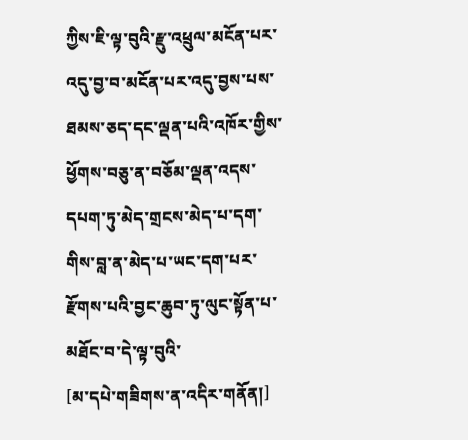ཀྱིས་ཇི་ལྟ་བུའི་རྫུ་འཕྲུལ་མངོན་པར་འདུ་བྱ་བ་མངོན་པར་འདུ་བྱས་པས་ཐམས་ཅད་དང་ལྡན་པའི་འཁོར་གྱིས་ཕྱོགས་བཅུ་ན་བཅོམ་ལྡན་འདས་དཔག་ཏུ་མེད་གྲངས་མེད་པ་དག་གིས་བླ་ན་མེད་པ་ཡང་དག་པར་རྫོགས་པའི་བྱང་ཆུབ་ཏུ་ལུང་སྟོན་པ་མཐོང་བ་དེ་ལྟ་བུའི་
[མ་དཔེ་གཟིགས་ན་འདིར་གནོན།]